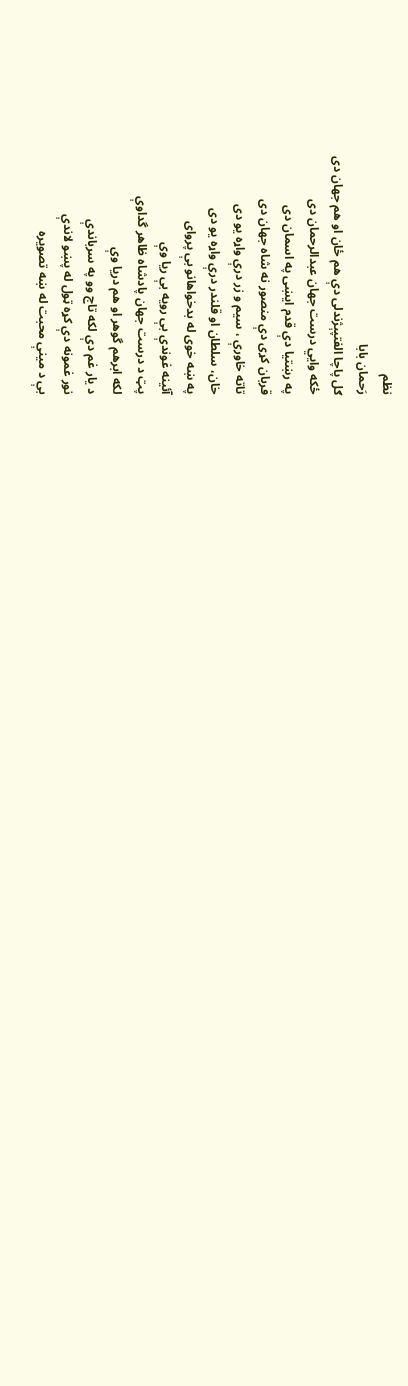نظم
رَحمان بابا
ګل پاچا الفتپېژندلی دې هم ځان او هم جهان دی
ځکه وايي درست جهان عبدالرحمان دی
په رښتيا دې قدم ايښی په اسمان دی
قربان کړی دې منصور نه شاه جهان دی
تاته خاورې ، سيم و زر درې واړه يو دی
خان، سلطان او قلندر درې واړه يو دی
په ښه خوی له بدخواهانو بې پروای
آئينه غوندې بې رويه بې ريا وې
پټ د درست جهان پادشاه ظاهر گداوې
لکه ابرهم گوهر او هم دريا وې
د يار غم دې لکه تاج وو په سرباندې
نور غمونه دې کړه ټول له پښو لاندې
بې د مينې محبت له ښه تصويره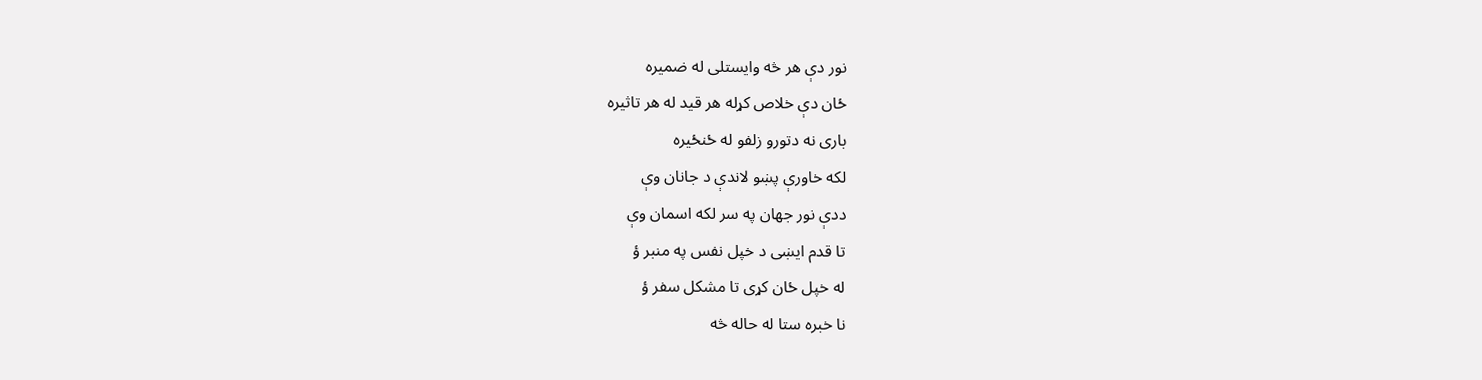نور دې هر څه وايستلی له ضميره
ځان دې خلاص کړله هر قيد له هر تاثيره
باری نه دتورو زلفو له ځنځيره
لکه خاورې پښو لاندې د جانان وې
ددې نور جهان په سر لکه اسمان وې
تا قدم ايښی د خپل نفس په منبر ؤ
له خپل ځان کړی تا مشکل سفر ؤ
نا خبره ستا له حاله څه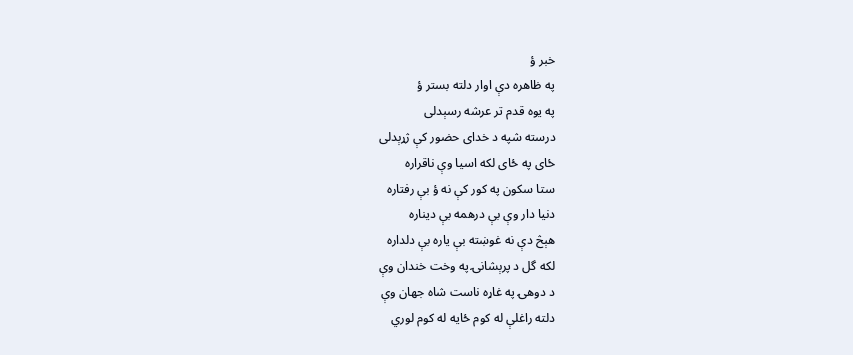خبر ؤ
په ظاهره دې اوار دلته بستر ؤ
په يوه قدم تر عرشه رسېدلی
درسته شپه د خدای حضور کې ژړېدلی
ځای په ځای لکه اسيا وې ناقراره
ستا سکون په کور کې نه ؤ بې رفتاره
دنيا دار وې بې درهمه بې ديناره
هېڅ دې نه غوښته بې ياره بې دلداره
لکه گل د پرېشانۍ په وخت خندان وې
د دوهۍ په غاړه ناست شاه جهان وې
دلته راغلې له کوم ځايه له کوم لوري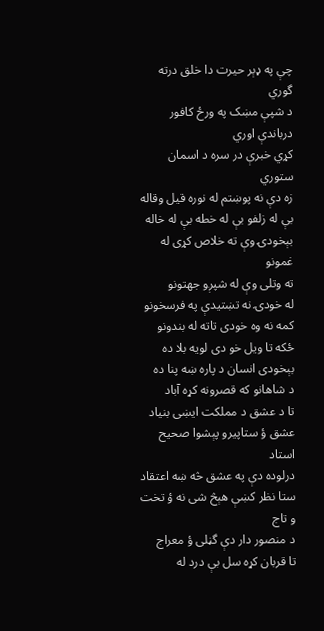چې په ډېر حيرت دا خلق درته گوري
د شپې مښک په ورځ کافور درباندې اوري
کړي خبرې در سره د اسمان ستوري
زه دې نه پوښتم له نوره قيل وقاله
بې له زلفو بې له خطه بې له خاله
بېخودۍ وې ته خلاص کړی له غمونو
ته وتلی وې له شپږو جهتونو
له خودۍ نه تښتيدې په فرسخونو
کمه نه وه خودی تاته له بندونو
ځکه تا ويل خو دی لويه بلا ده
بېخودی انسان د پاره ښه پنا ده
د شاهانو که قصرونه کړه آباد
تا د عشق د مملکت ايښی بنياد
عشق ؤ ستاپيرو پېشوا صحيح استاد
درلوده دې په عشق څه ښه اعتقاد
ستا نظر کښې هېڅ شی نه ؤ تخت و تاج
د منصور دار دې گڼلی ؤ معراج
تا قربان کړه سل بې درد له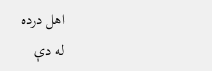اهل درده
له دې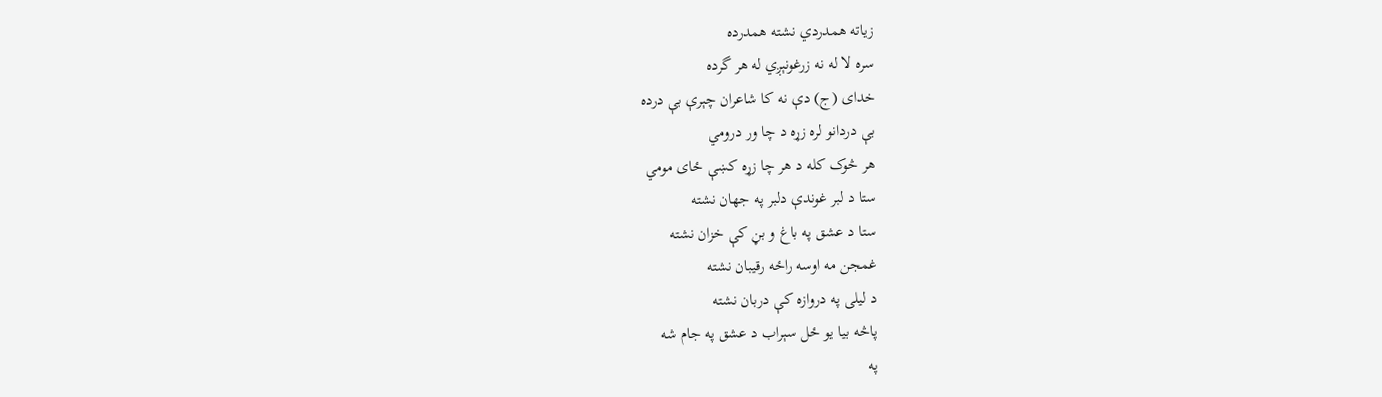زياته همدردي نشته همدرده
سره لا له نه زرغونېږي له هر گرده
خدای (ج) دې نه کا شاعران چېرې بې درده
بې دردانو لره زړه د چا ور درومي
هر څوک کله د هر چا زړه کښې ځای مومي
ستا د لبر غوندې دلبر په جهان نشته
ستا د عشق په باغ و بڼ کې خزان نشته
غمجن مه اوسه راځه رقيبان نشته
د ليلی په دروازه کې دربان نشته
پاڅه بيا يو ځل سېراب د عشق په جام شه
په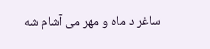ساغر د ماه و مهر می آشام شه